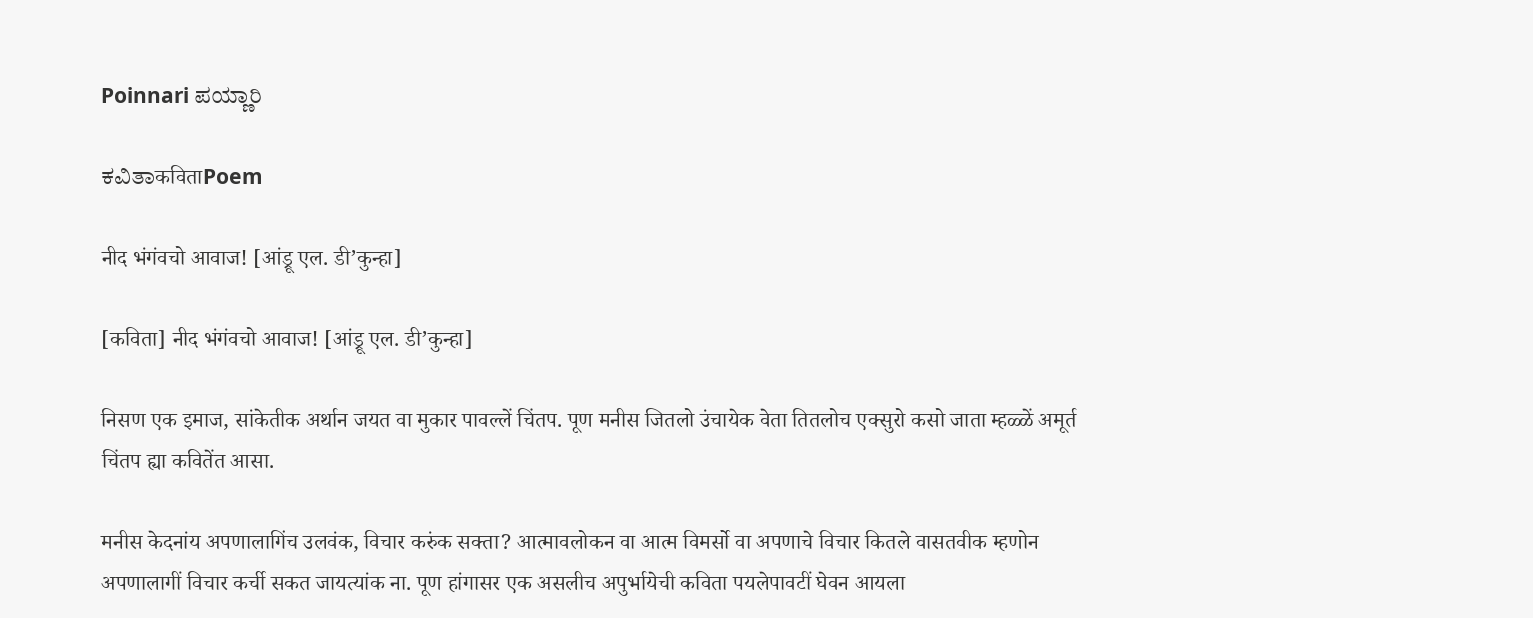Poinnari ಪಯ್ಣಾರಿ

ಕವಿತಾकविताPoem

नीद भंगंवचो आवाज! [आंड्रू एल. डी’कुन्हा]

[कविता] नीद भंगंवचो आवाज! [आंड्रू एल. डी’कुन्हा]

निसण एक इमाज, सांकेतीक अर्थान जयत वा मुकार पाव‌ल्लें चिंतप. पूण मनीस जितलो उंचायेक वेता तितलोच एक्सुरो कसो जाता म्हळ्ळें अमूर्त चिंतप ह्या कवितेंत आसा.

मनीस केदनांय अपणालागिंच उलवंक, विचार करुंक सक्ता? आत्मावलोकन वा आत्म विमर्सो वा अपणाचे विचार कितले वासतवीक म्हणोन अपणालागीं विचार कर्ची सकत जायत्यांक ना. पूण हांगासर एक असलीच अपुर्भायेची कविता पयलेपावटीं घेवन आयला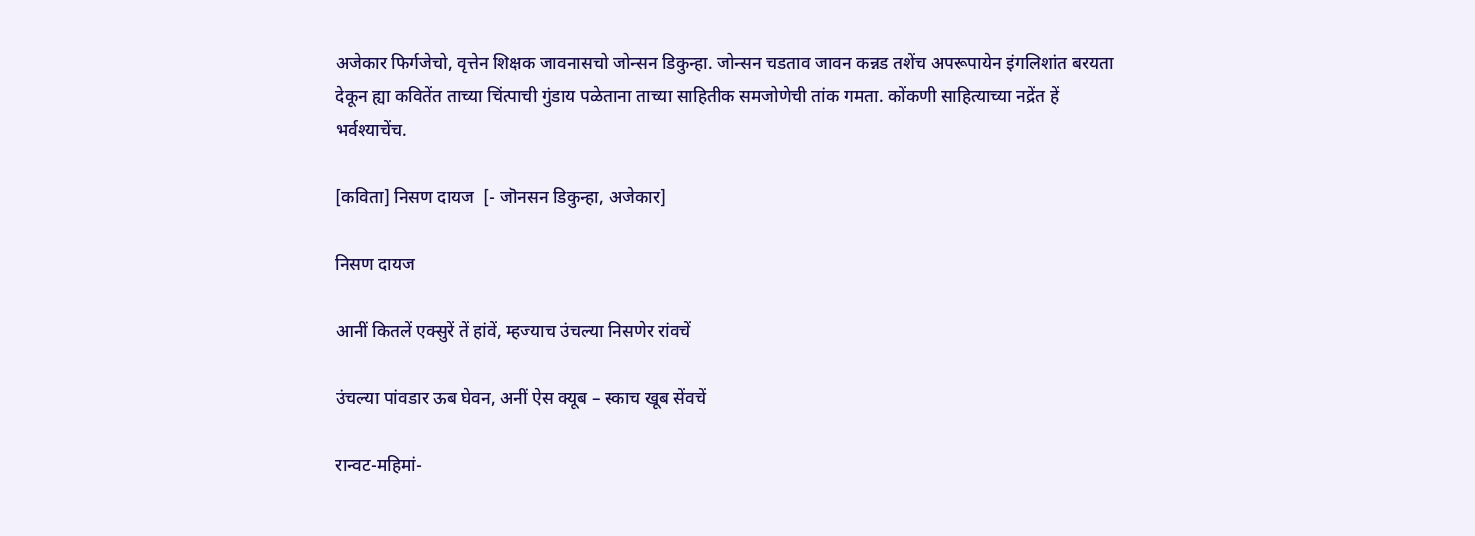अजेकार फिर्गजेचो, वृत्तेन शिक्षक जावनासचो जोन्सन डिकुन्हा. जोन्सन चडताव जावन कन्नड तशेंच अपरूपायेन इंगलिशांत बरयता देकून ह्या कवितेंत ताच्या चिंत्पाची गुंडाय पळेताना ताच्या साहितीक समजोणेची तांक गमता. कोंकणी साहित्याच्या नद्रेंत हें भर्वश्याचेंच.

[कविता] निसण दायज  [- जॊनसन डिकुन्हा, अजेकार]

निसण दायज

आनीं कितलें एक्सुरें तें हांवें, म्हज्याच उंचल्या निसणेर रांवचें

उंचल्या पांवडार ऊब घेवन, अनीं ऐस क्यूब – स्काच खूब सेंवचें

रान्वट-महिमां-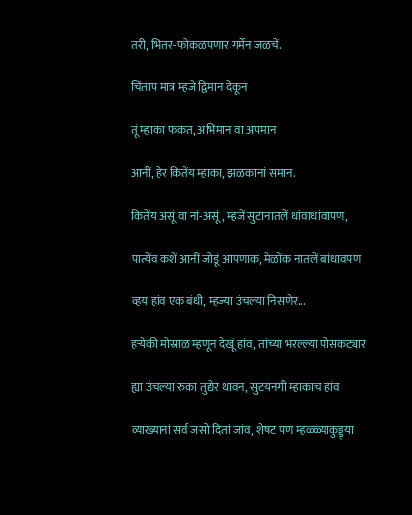तरी, भितर-फोकळपणार गर्मेन जळचें.

चिंताप मात्र म्हजे द्विमान देकून

तूं म्हाका फकत, अभिमान वा अपमान

आनीं, हेर कितेंय म्हाका, झळकानां समान.

कितेंय असूं वा नां-असूं, म्हजें सुटानातलें धांवाधांवापण,

पात्येंव कशें आनीं जोडूं आपणाक, मेळोंक नातलें बांधावपण

व्हय हांव एक बंधी, म्हज्या उंचल्या निसणेर...

हऱ्येकी मोस्राळ म्हणून देखूं हांव, तांच्या भरल्ल्या पोसकट्यार

ह्या उंचल्या रुका तुद्येर थावन, सुटयन‌गी म्हाकाच हांव

व्याख्यानां सर्व जसो दितां जांव, शेषट पण म्हळ्ळ्याकुड्ड्या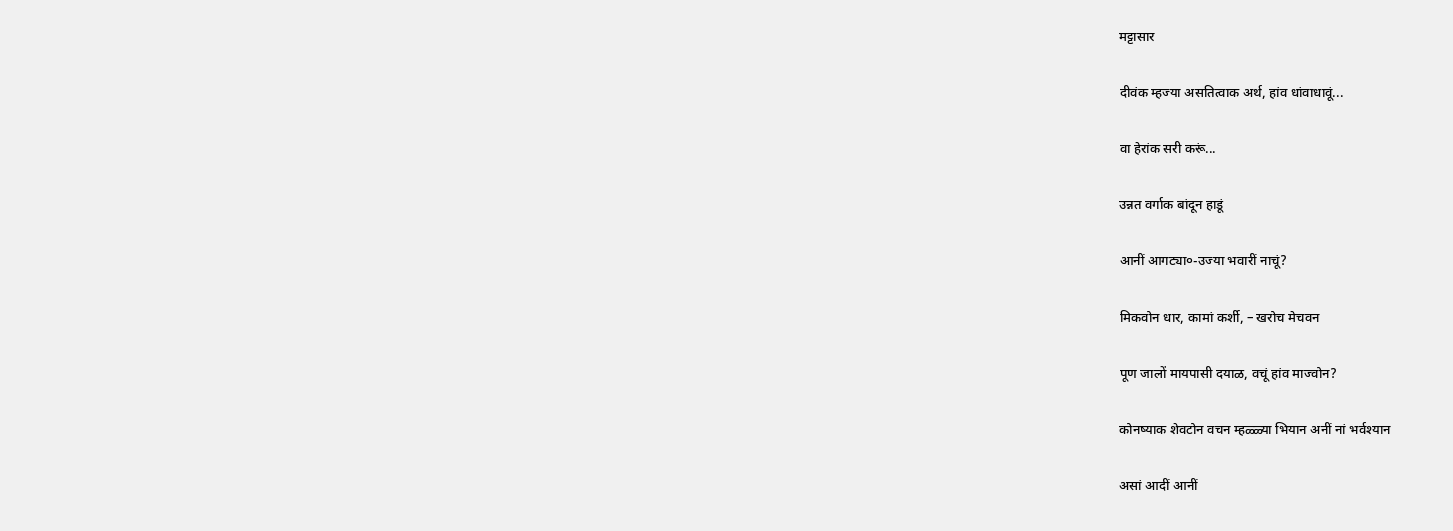मट्टासार

दीवंक म्हज्या असतित्वाक अर्थ, हांव धांवाधावूं...

वा हेरांक सरी करूं...

उन्नत वर्गाक बांदून हाडूं

आनीं आगट्या०-उज्या भवारीं नाचूं?

मिकवोन धार, कामां कर्शी, – खरोच मेचवन

पूण जालों मायपासी दयाळ, वचूं हांव माज्वोन?

कोनष्याक शेवटोन वचन म्हळ्ळ्या भियान अनीं नां भर्वश्यान

असां आदीं आनीं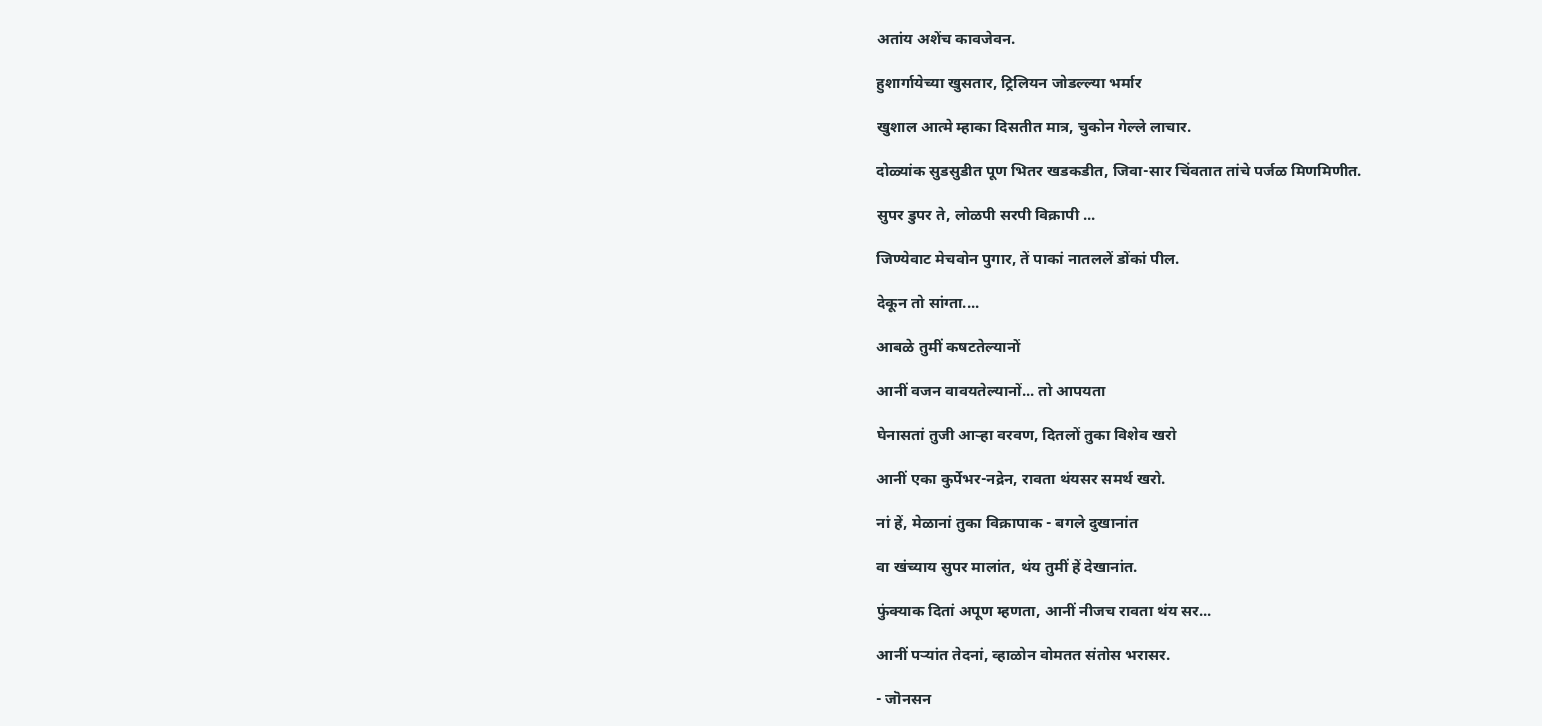अतांय अशेंच कावजेवन.

हुशार्गायेच्या खुसतार, ट्रिलियन जोड‍ल्ल्या भर्मार

खुशाल आत्मे म्हाका दिसतीत मात्र, चुकोन गेल्ले लाचार.

दोळ्यांक सुडसुडीत पूण भितर खडकडीत, जिवा-सार चिंवतात तांचे पर्जळ मिणमिणीत.

सुपर डुपर ते, लोळपी सर‌पी विक्रापी ...

जिण्येवाट मेचवोन पुगार, तें पाकां नातललें डोंकां पील.

देकून तो सांग्ता....

आबळे तुमीं कषटतेल्यानों

आनीं वजन वावयतेल्यानों... तो आपयता

घेनासतां तुजी आऱ्हा वरवण, दितलों तुका विशेव खरो

आनीं एका कुर्पेभर-नद्रेन, रावता थंयसर समर्थ खरो.

नां हें, मेळानां तुका विक्रापाक - बगले दुखानांत

वा खंच्याय सुपर मालांत, थंय तुमीं हें देखानांत.

फुंक्याक दितां अपूण म्हणता, आनीं नीज‌च रावता थंय सर...

आनीं पऱ्यांत तेदनां, व्हाळोन वोमतत संतोस भरासर.

- जॊनसन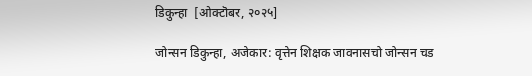डिकुन्हा  [ओक्टॊबर, २०२५]

जोन्सन डिकुन्हा, अजेकार: वृत्तेन शिक्षक जावनासचो जोन्सन चड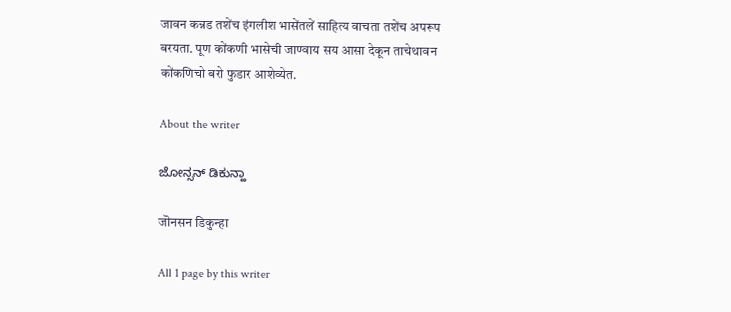जावन कन्नड तशेंच इंगलीश भासेंतलें साहित्य वाचता तशेंच अपरूप बरयता. पूण कोंकणी भासेची जाण्वाय सय आसा देकून ताचेथावन कोंकणिचो बरो फुडार आशेव्येत.

About the writer

ಜೋನ್ಸನ್ ಡಿಕುನ್ಹಾ

जॊनसन डिकुन्हा

All 1 page by this writer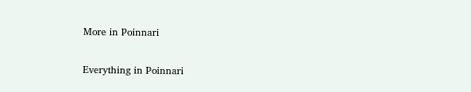More in Poinnari

Everything in Poinnari